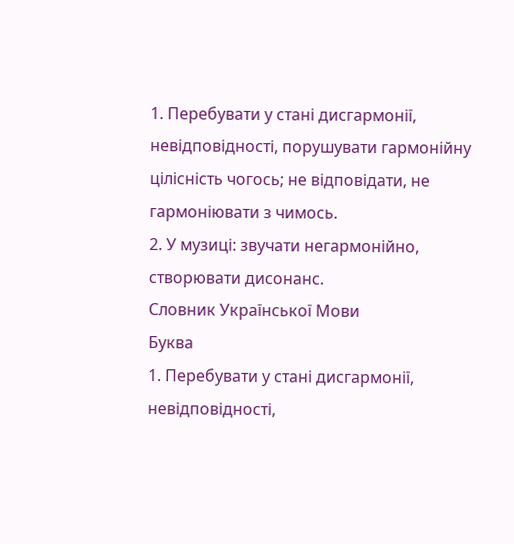1. Перебувати у стані дисгармонії, невідповідності, порушувати гармонійну цілісність чогось; не відповідати, не гармоніювати з чимось.
2. У музиці: звучати негармонійно, створювати дисонанс.
Словник Української Мови
Буква
1. Перебувати у стані дисгармонії, невідповідності,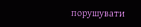порушувати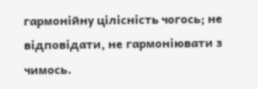гармонійну цілісність чогось; не відповідати, не гармоніювати з чимось.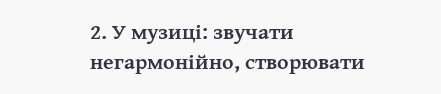2. У музиці: звучати негармонійно, створювати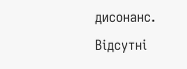дисонанс.
Відсутні